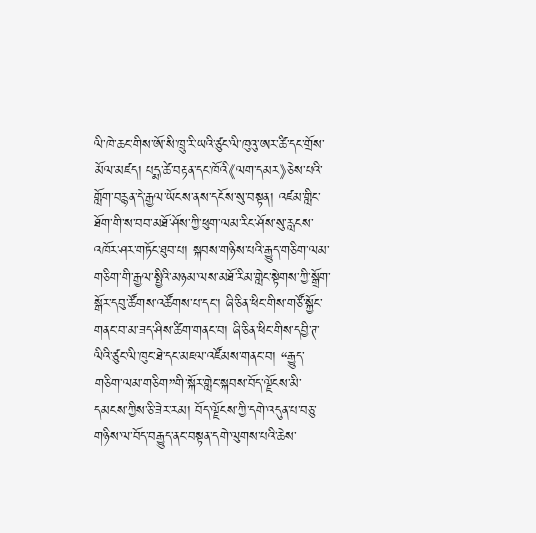ལི་ཁེ་ཆང་གིས་ཨོ་སི་ཁྲུ་རི་ཡའི་ཙུང་ལི་ཁུའུ་ཨར་ཚི་དང་གྲོས་མོལ་མཛད། པདྨ་ཚེ་བརྟན་དང་ཁོའི《ལག་དམར》ཅེས་པའི་གློག་བརྙན་དེ་རྒྱལ་ཡོངས་ནས་དངོས་སུ་བསྟན། འཛམ་གླིང་ཐོག་གི་ས་བབ་མཐོ་ཤོས་ཀྱི་ཕུག་ལམ་རིང་ཤོས་སུ་རླངས་འཁོར་ཤར་གཏོང་ཐུབ་པ། སྐབས་གཉིས་པའི་རྒྱུད་གཅིག་ལམ་གཅིག་གི་རྒྱལ་སྤྱིའི་མཉམ་ལས་མཐོ་རིམ་གླེང་སྟེགས་ཀྱི་སྒྲོག་སྒོར་དབུ་ཚོགས་འཚོགས་པ་དང་། ཞི་ཅིན་ཕིང་གིས་གཙོ་སྐྱོང་གནང་བ་མ་ཟད་ཤིས་ཚིག་གནང་བ། ཞི་ཅིན་ཕིང་གིས་དབྱི་ཊ་ལིའི་ཙུང་ལི་ཁུང་ཐེ་དང་མཇལ་འཛོམས་གནང་བ། “རྒྱུད་གཅིག་ལམ་གཅིག”གི་སྐོར་གླེང་སྐབས་བོད་ལྗོངས་མི་དམངས་ཀྱིས་ཅི་ཟེར་རམ། བོད་ལྗོངས་ཀྱི་དགེ་འདུན་པ་བཅུ་གཉིས་ལ་བོད་བརྒྱུད་ནང་བསྟན་དགེ་ལུགས་པའི་ཆེས་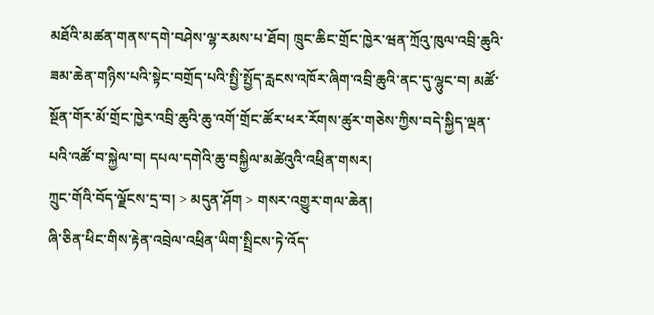མཐོའི་མཚན་གནས་དགེ་བཤེས་ལྷ་རམས་པ་ཐོབ། ཁྲུང་ཆིང་གྲོང་ཁྱེར་ཝན་ཀྲོའུ་ཁུལ་འབྲི་ཆུའི་ཟམ་ཆེན་གཉིས་པའི་སྟེང་བགྲོད་པའི་སྤྱི་སྤྱོད་རླངས་འཁོར་ཞིག་འབྲི་ཆུའི་ནང་དུ་ལྷུང་བ། མཚོ་སྔོན་གོར་མོ་གྲོང་ཁྱེར་འབྲི་ཆུའི་ཆུ་འགོ་གྲོང་ཚོར་ཕར་རོགས་ཚུར་གཅེས་ཀྱིས་བདེ་སྐྱིད་ལྡན་པའི་འཚོ་བ་སྐྱེལ་བ། དཔལ་དགེའི་ཆུ་བསྐྱིལ་མཚེའུའི་འཕྲིན་གསར།
ཀྲུང་གོའི་བོད་ལྗོངས་དྲ་བ། > མདུན་ཤོག > གསར་འགྱུར་གལ་ཆེན།
ཞི་ཅིན་ཕིང་གིས་རྟེན་འབྲེལ་འཕྲིན་ཡིག་སྤྲིངས་ཏེ་འོད་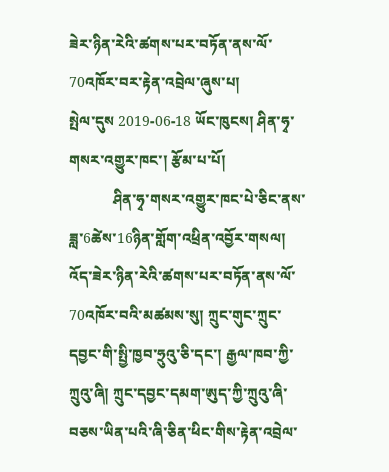ཟེར་ཉིན་རེའི་ཚགས་པར་བཏོན་ནས་ལོ་70འཁོར་བར་རྟེན་འབྲེལ་ཞུས་པ།
སྤེལ་དུས 2019-06-18 ཡོང་ཁུངས། ཤིན་ཧྭ་གསར་འགྱུར་ཁང་། རྩོམ་པ་པོ།
            ཤིན་ཧྭ་གསར་འགྱུར་ཁང་པེ་ཅིང་ནས་ཟླ་6ཚེས་16ཉིན་གློག་འཕྲིན་འབྱོར་གསལ། འོད་ཟེར་ཉིན་རེའི་ཚགས་པར་བཏོན་ནས་ལོ་70འཁོར་བའི་མཚམས་སུ། ཀྲུང་གུང་ཀྲུང་དབྱང་གི་སྤྱི་ཁྱབ་ཧྲུའུ་ཅི་དང་། རྒྱལ་ཁབ་ཀྱི་ཀྲུའུ་ཞི། ཀྲུང་དབྱང་དམག་ཨུད་ཀྱི་ཀྲུའུ་ཞི་བཅས་ཡིན་པའི་ཞི་ཅིན་ཕིང་གིས་རྟེན་འབྲེལ་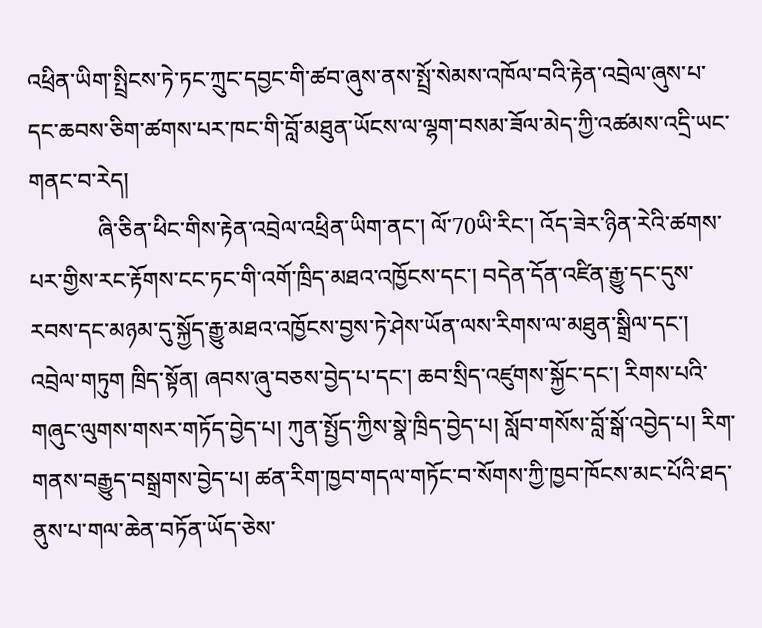འཕྲིན་ཡིག་སྤྲིངས་ཏེ་ཏང་ཀྲུང་དབྱང་གི་ཚབ་ཞུས་ནས་སྤྲོ་སེམས་འཁོལ་བའི་རྟེན་འབྲེལ་ཞུས་པ་དང་ཆབས་ཅིག་ཚགས་པར་ཁང་གི་བློ་མཐུན་ཡོངས་ལ་ལྷག་བསམ་ཟོལ་མེད་ཀྱི་འཚམས་འདྲི་ཡང་གནང་བ་རེད།
            ཞི་ཅིན་ཕིང་གིས་རྟེན་འབྲེལ་འཕྲིན་ཡིག་ནང་། ལོ་70ཡི་རིང་། འོད་ཟེར་ཉིན་རེའི་ཚགས་པར་གྱིས་རང་རྟོགས་ངང་ཏང་གི་འགོ་ཁྲིད་མཐའ་འཁྱོངས་དང་། བདེན་དོན་འཛིན་རྒྱུ་དང་དུས་རབས་དང་མཉམ་དུ་སྐྱོད་རྒྱུ་མཐའ་འཁྱོངས་བྱས་ཏེ་ཤེས་ཡོན་ལས་རིགས་ལ་མཐུན་སྒྲིལ་དང་། འབྲེལ་གཏུག ཁྲིད་སྟོན། ཞབས་ཞུ་བཅས་བྱེད་པ་དང་། ཆབ་སྲིད་འཛུགས་སྐྱོང་དང་། རིགས་པའི་གཞུང་ལུགས་གསར་གཏོད་བྱེད་པ། ཀུན་སྤྱོད་ཀྱིས་སྣེ་ཁྲིད་བྱེད་པ། སློབ་གསོས་བློ་སྒོ་འབྱེད་པ། རིག་གནས་བརྒྱུད་བསྒྲགས་བྱེད་པ། ཚན་རིག་ཁྱབ་གདལ་གཏོང་བ་སོགས་ཀྱི་ཁྱབ་ཁོངས་མང་པོའི་ཐད་ནུས་པ་གལ་ཆེན་བཏོན་ཡོད་ཅེས་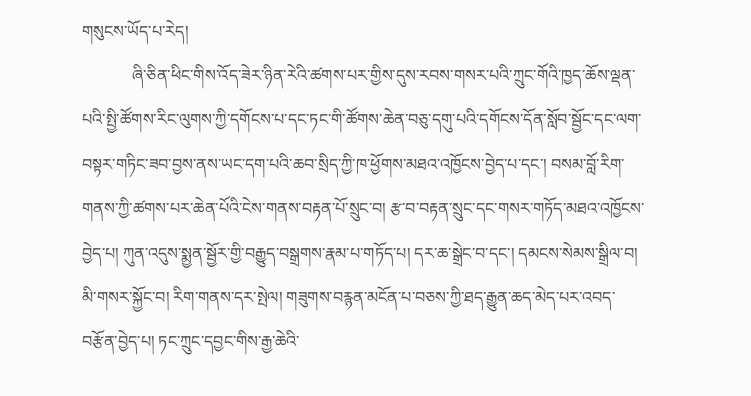གསུངས་ཡོད་པ་རེད།
            ཞི་ཅིན་ཕིང་གིས་འོད་ཟེར་ཉིན་རེའི་ཚགས་པར་གྱིས་དུས་རབས་གསར་པའི་ཀྲུང་གོའི་ཁྱད་ཆོས་ལྡན་པའི་སྤྱི་ཚོགས་རིང་ལུགས་ཀྱི་དགོངས་པ་དང་ཏང་གི་ཚོགས་ཆེན་བཅུ་དགུ་པའི་དགོངས་དོན་སློབ་སྦྱོང་དང་ལག་བསྟར་གཏིང་ཟབ་བྱས་ནས་ཡང་དག་པའི་ཆབ་སྲིད་ཀྱི་ཁ་ཕྱོགས་མཐའ་འཁྱོངས་བྱེད་པ་དང་། བསམ་བློ་རིག་གནས་ཀྱི་ཚགས་པར་ཆེན་པོའི་ངེས་གནས་བརྟན་པོ་སྲུང་བ། རྩ་བ་བརྟན་སྲུང་དང་གསར་གཏོད་མཐའ་འཁྱོངས་བྱེད་པ། ཀུན་འདུས་སྨྱན་སྦྱོར་གྱི་བརྒྱུད་བསྒྲགས་རྣམ་པ་གཏོད་པ། དར་ཆ་སྒྲེང་བ་དང་། དམངས་སེམས་སྒྲིལ་བ། མི་གསར་སྐྱོང་བ། རིག་གནས་དར་སྤེལ། གཟུགས་བརྙན་མངོན་པ་བཅས་ཀྱི་ཐད་རྒྱུན་ཆད་མེད་པར་འབད་བརྩོན་བྱེད་པ། ཏང་ཀྲུང་དབྱང་གིས་རྒྱ་ཆེའི་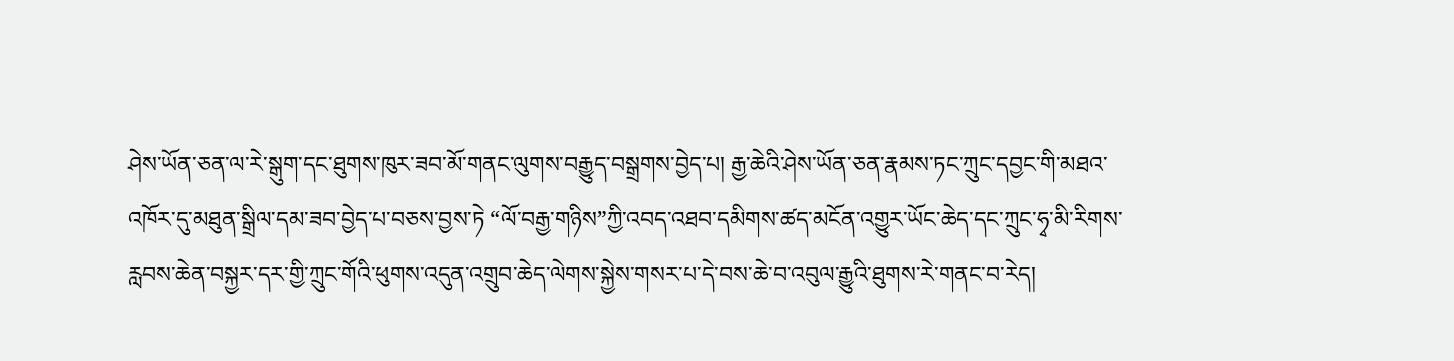ཤེས་ཡོན་ཅན་ལ་རེ་སྒུག་དང་ཐུགས་ཁུར་ཟབ་མོ་གནང་ལུགས་བརྒྱུད་བསྒྲགས་བྱེད་པ། རྒྱ་ཆེའི་ཤེས་ཡོན་ཅན་རྣམས་ཏང་ཀྲུང་དབྱང་གི་མཐའ་འཁོར་དུ་མཐུན་སྒྲིལ་དམ་ཟབ་བྱེད་པ་བཅས་བྱས་ཏེ “ལོ་བརྒྱ་གཉིས”ཀྱི་འབད་འཐབ་དམིགས་ཚད་མངོན་འགྱུར་ཡོང་ཆེད་དང་ཀྲུང་ཧྭ་མི་རིགས་རླབས་ཆེན་བསྐྱར་དར་གྱི་ཀྲུང་གོའི་ཕུགས་འདུན་འགྲུབ་ཆེད་ལེགས་སྐྱེས་གསར་པ་དེ་བས་ཆེ་བ་འབུལ་རྒྱུའི་ཐུགས་རེ་གནང་བ་རེད།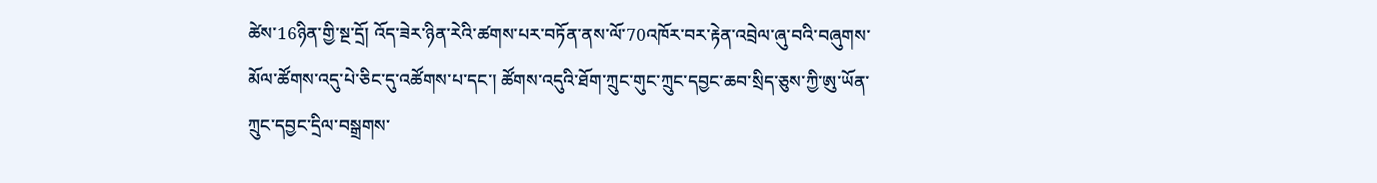ཚེས་16ཉིན་གྱི་སྔ་དྲོ། འོད་ཟེར་ཉིན་རེའི་ཚགས་པར་བཏོན་ནས་ལོ་70འཁོར་བར་རྟེན་འབྲེལ་ཞུ་བའི་བཞུགས་མོལ་ཚོགས་འདུ་པེ་ཅིང་དུ་འཚོགས་པ་དང་། ཚོགས་འདུའི་ཐོག་ཀྲུང་གུང་ཀྲུང་དབྱང་ཆབ་སྲིད་ཅུས་ཀྱི་ཨུ་ཡོན་ཀྲུང་དབྱང་དྲིལ་བསྒྲགས་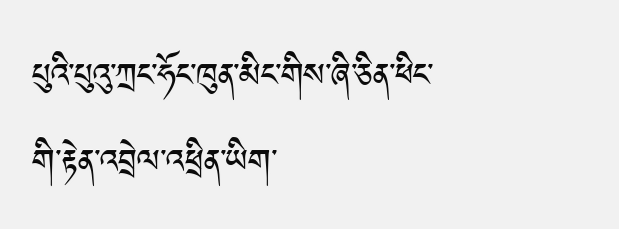པུའི་པུའུ་ཀྲང་ཧོང་ཁུན་མིང་གིས་ཞི་ཅིན་ཕིང་གི་རྟེན་འབྲེལ་འཕྲིན་ཡིག་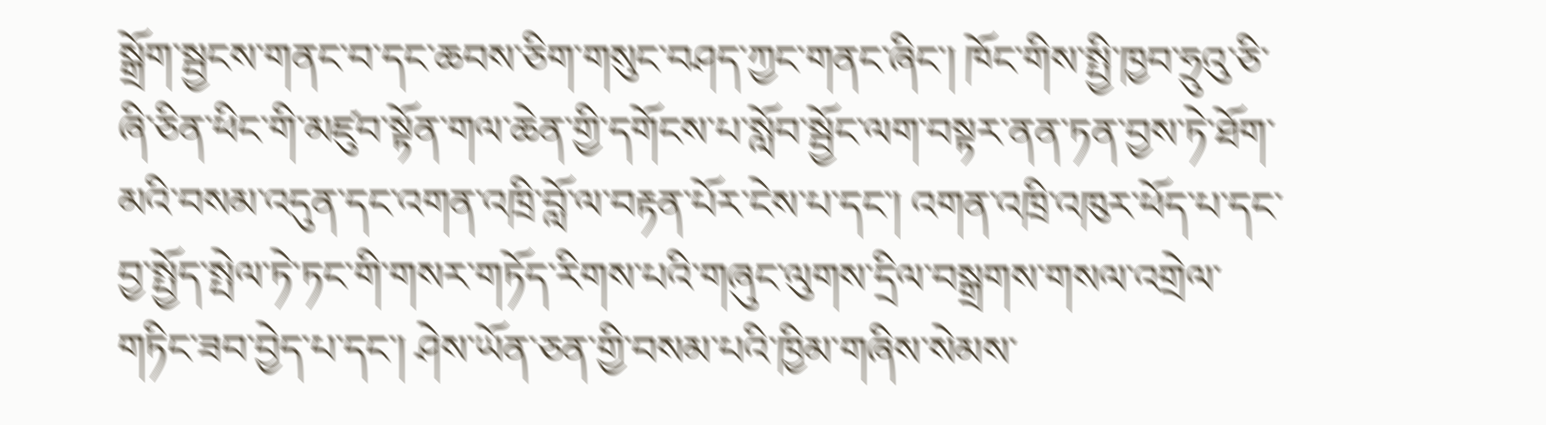སྒྲོག་སྦྱངས་གནང་བ་དང་ཆབས་ཅིག་གསུང་བཤད་ཀྱང་གནང་ཞིང་། ཁོང་གིས་སྤྱི་ཁྱབ་ཧྲུའུ་ཅི་ཞི་ཅིན་ཕིང་གི་མཛུབ་སྟོན་གལ་ཆེན་གྱི་དགོངས་པ་སློབ་སྦྱོང་ལག་བསྟར་ནན་ཏན་བྱས་ཏེ་ཐོག་མའི་བསམ་འདུན་དང་འགན་འཁྲི་བློ་ལ་བརྟན་པོར་ངེས་པ་དང་། འགན་འཁྲི་འཁུར་ཕོད་པ་དང་བྱ་སྤྱོད་སྤེལ་ཏེ་ཏང་གི་གསར་གཏོད་རིགས་པའི་གཞུང་ལུགས་དྲིལ་བསྒྲགས་གསལ་འགྲེལ་གཏིང་ཟབ་བྱེད་པ་དང་། ཤེས་ཡོན་ཅན་གྱི་བསམ་པའི་ཁྱིམ་གཞིས་སེམས་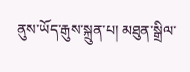ནུས་ཡོད་རྒུས་སྐྲུན་པ། མཐུན་སྒྲིལ་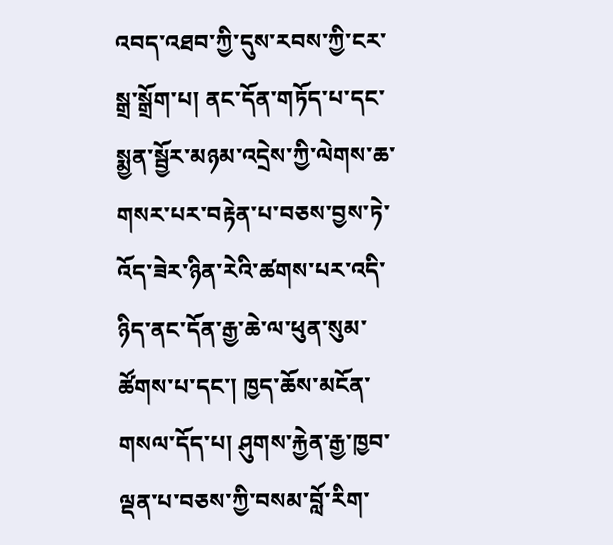འབད་འཐབ་ཀྱི་དུས་རབས་ཀྱི་ངར་སྒྲ་སྒྲོག་པ། ནང་དོན་གཏོད་པ་དང་སྨྱན་སྦྱོར་མཉམ་འདྲེས་ཀྱི་ལེགས་ཆ་གསར་པར་བརྟེན་པ་བཅས་བྱས་ཏེ་འོད་ཟེར་ཉིན་རེའི་ཚགས་པར་འདི་ཉིད་ནང་དོན་རྒྱ་ཆེ་ལ་ཕུན་སུམ་ཚོགས་པ་དང་། ཁྱད་ཆོས་མངོན་གསལ་དོད་པ། ཤུགས་རྐྱེན་རྒྱ་ཁྱབ་ལྡན་པ་བཅས་ཀྱི་བསམ་བློ་རིག་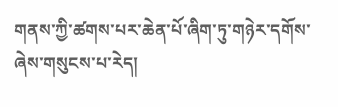གནས་ཀྱི་ཚགས་པར་ཆེན་པོ་ཞིག་ཏུ་གཉེར་དགོས་ཞེས་གསུངས་པ་རེད།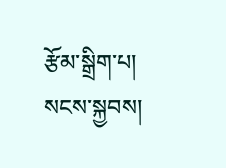རྩོམ་སྒྲིག་པ། སངས་སྐྱབས།